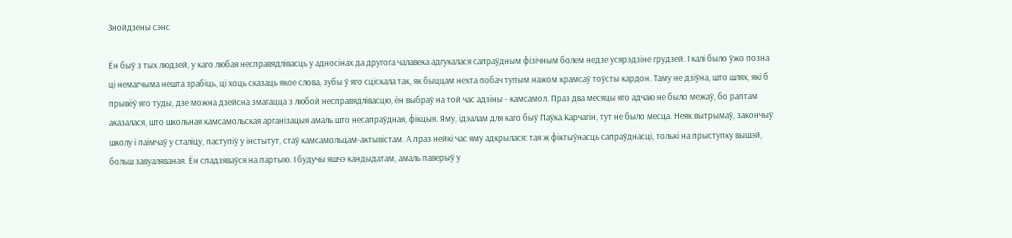Знойдзены сэнс

Ён быў з тых людзей, у каго любая несправядлівасць у адносінах да другога чалавека адгукалася сапраўдным фізічным болем недзе усярэдзіне грудзей. І калі было ўжо позна ці немагчыма нешта зрабіць, ці хоць сказаць якое слова, зубы ў яго сціскала так, як быццам нехта побач тупым нажом крамсаў тоўсты кардон. Таму не дзіўна, што шлях, які б прывёў яго туды, дзе можна дзейсна змагацца з любой несправядлівасцю, ён выбраў на той час адзіны - камсамол. Праз два месяцы яго адчаю не было межаў, бо раптам аказалася, што школьная камсамольская арганізацыя амаль што несапраўдная, фікцыя. Яму, ідэалам для каго быў Паўка Карчагін, тут не было месца. Неяк вытрымаў, закончыў школу і паімчаў у сталіцу, паступіў у інстытут, стаў камсамольцам-актывістам. А праз нейкі час яму адкрылася: тая ж фіктыўнасць сапраўднасці, толькі на прыступку вышэй, больш завуаляваная. Ён спадзяваўся на партыю. І будучы яшчэ кандыдатам, амаль паверыў у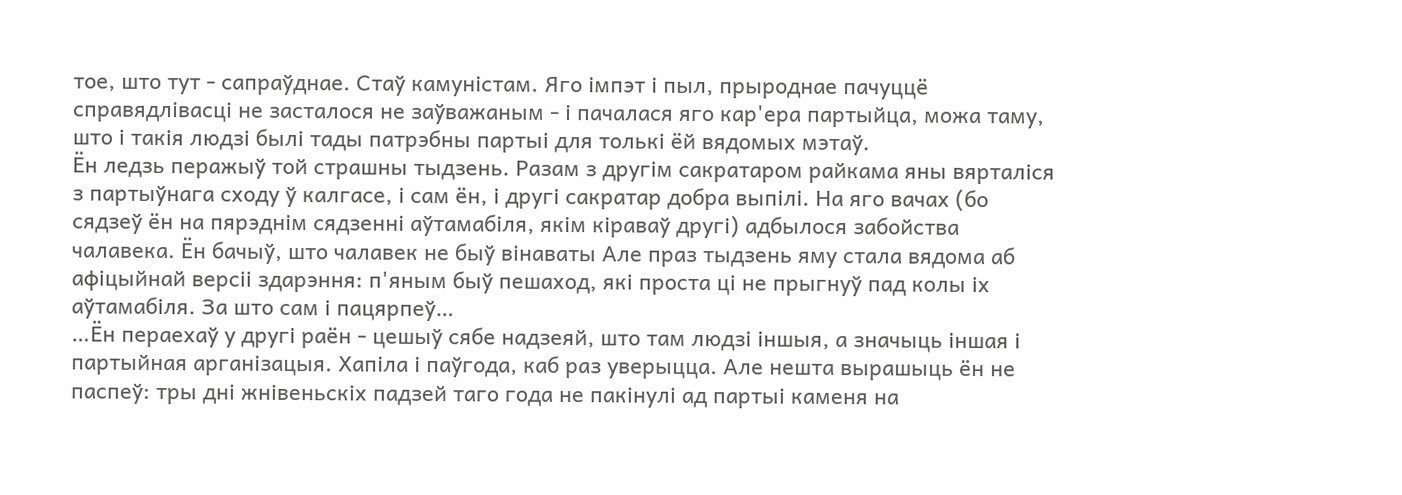тое, што тут - сапраўднае. Стаў камуністам. Яго імпэт і пыл, прыроднае пачуццё справядлівасці не засталося не заўважаным - і пачалася яго кар'ера партыйца, можа таму, што і такія людзі былі тады патрэбны партыі для толькі ёй вядомых мэтаў.
Ён ледзь перажыў той страшны тыдзень. Разам з другім сакратаром райкама яны вярталіся з партыўнага сходу ў калгасе, і сам ён, і другі сакратар добра выпілі. На яго вачах (бо сядзеў ён на пярэднім сядзенні аўтамабіля, якім кіраваў другі) адбылося забойства чалавека. Ён бачыў, што чалавек не быў вінаваты Але праз тыдзень яму стала вядома аб афіцыйнай версіі здарэння: п'яным быў пешаход, які проста ці не прыгнуў пад колы іх аўтамабіля. За што сам і пацярпеў…
…Ён пераехаў у другі раён - цешыў сябе надзеяй, што там людзі іншыя, а значыць іншая і партыйная арганізацыя. Хапіла і паўгода, каб раз уверыцца. Але нешта вырашыць ён не паспеў: тры дні жнівеньскіх падзей таго года не пакінулі ад партыі каменя на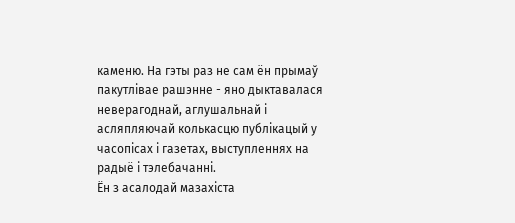каменю. На гэты раз не сам ён прымаў пакутлівае рашэнне - яно дыктавалася неверагоднай, аглушальнай і асляпляючай колькасцю публікацый у часопісах і газетах, выступленнях на радыё і тэлебачанні.
Ён з асалодай мазахіста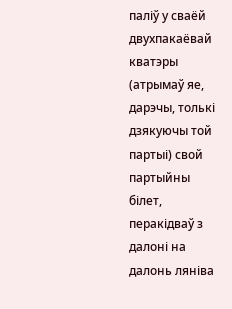паліў у сваёй двухпакаёвай кватэры (атрымаў яе, дарэчы, толькі дзякуючы той партыі) свой партыйны білет, перакідваў з далоні на далонь ляніва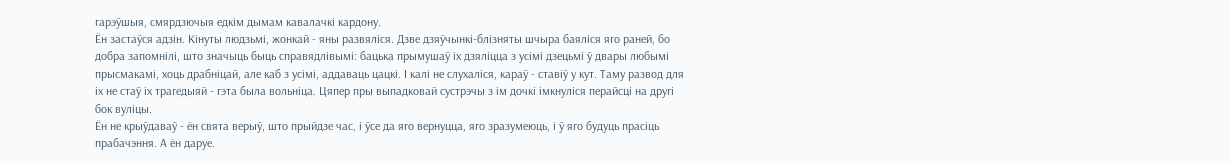гарэўшыя, смярдзючыя едкім дымам кавалачкі кардону.
Ён застаўся адзін. Кінуты людзьмі, жонкай - яны развяліся. Дзве дзяўчынкі-блізняты шчыра баяліся яго раней, бо добра запомнілі, што значыць быць справядлівымі: бацька прымушаў іх дзяліцца з усімі дзецьмі ў двары любымі прысмакамі, хоць драбніцай, але каб з усімі, аддаваць цацкі. І калі не слухаліся, караў - ставіў у кут. Таму развод для іх не стаў іх трагедыяй - гэта была вольніца. Цяпер пры выпадковай сустрэчы з ім дочкі імкнуліся перайсці на другі бок вуліцы.
Ён не крыўдаваў - ён свята верыў, што прыйдзе час, і ўсе да яго вернуцца, яго зразумеюць, і ў яго будуць прасіць прабачэння. А ён даруе.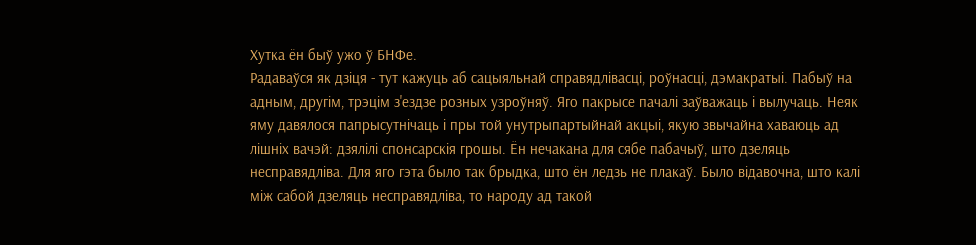Хутка ён быў ужо ў БНФе.
Радаваўся як дзіця - тут кажуць аб сацыяльнай справядлівасці, роўнасці, дэмакратыі. Пабыў на адным, другім, трэцім з'ездзе розных узроўняў. Яго пакрысе пачалі заўважаць і вылучаць. Неяк яму давялося папрысутнічаць і пры той унутрыпартыйнай акцыі, якую звычайна хаваюць ад лішніх вачэй: дзялілі спонсарскія грошы. Ён нечакана для сябе пабачыў, што дзеляць несправядліва. Для яго гэта было так брыдка, што ён ледзь не плакаў. Было відавочна, што калі між сабой дзеляць несправядліва, то народу ад такой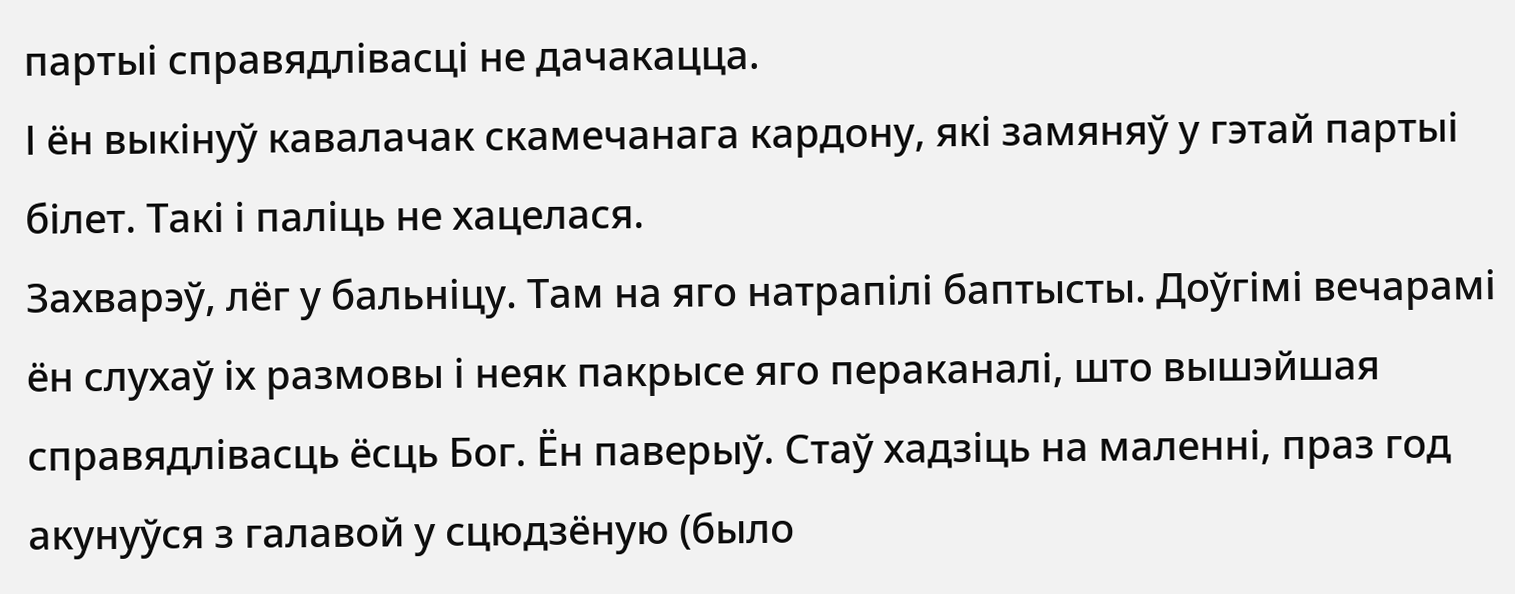партыі справядлівасці не дачакацца.
І ён выкінуў кавалачак скамечанага кардону, які замяняў у гэтай партыі білет. Такі і паліць не хацелася.
Захварэў, лёг у бальніцу. Там на яго натрапілі баптысты. Доўгімі вечарамі ён слухаў іх размовы і неяк пакрысе яго пераканалі, што вышэйшая справядлівасць ёсць Бог. Ён паверыў. Стаў хадзіць на маленні, праз год акунуўся з галавой у сцюдзёную (было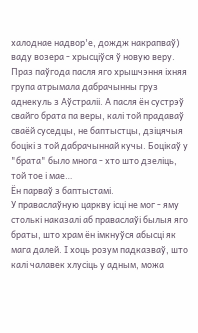халоднае надвор'е, дождж накрапваў) ваду возера - хрысціўся ў новую веру. Праз паўгода пасля яго хрышчэння іхняя група атрымала дабрачынны груз аднекуль з Аўстраліі. А пасля ён сустрэў свайго брата па веры, калі той прадаваў сваёй суседцы, не баптыстцы, дзіцячыя боцікі з той дабрачыннай кучы. Боцікаў у "брата" было многа - хто што дзеліць, той тое і мае…
Ён парваў з баптыстамі.
У праваслаўную царкву ісці не мог - яму столькі наказалі аб праваслаўі былыя яго браты, што храм ён імкнуўся абысці як мага далей. І хоць розум падказваў, што калі чалавек хлусіць у адным, можа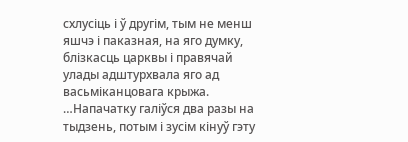схлусіць і ў другім, тым не менш яшчэ і паказная, на яго думку, блізкасць царквы і правячай улады адштурхвала яго ад васьміканцовага крыжа.
…Напачатку галіўся два разы на тыдзень, потым і зусім кінуў гэту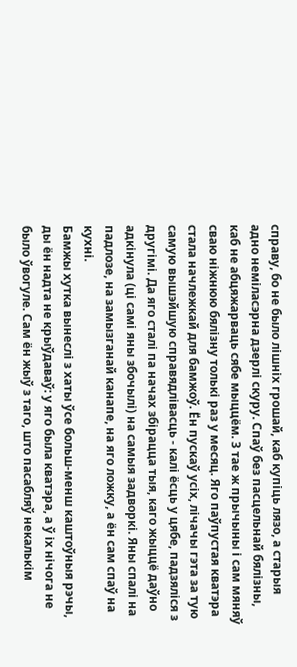справу, бо не было лішніх грошай, каб купіць лязо, а старыя адно неміласэрна дзерлі скуру. Спаў без пасцельнай бялізны, каб не абцяжарваць сябе мыццём. З тае ж прычыны і сам мяняў сваю ніжнюю бялізну толькі раз у месяц. Яго паўпустая кватэра стала начлежкай для бамжоў. Ён пускаў усіх, лічачы гэта за тую самую вышэйшую справядлівасць - калі ёсць у цябе, падзяліся з другімі. Да яго сталі па начах збірацца тыя, каго жыццё даўно адкінула (ці самі яны збочылі) на самыя задворкі. Яны спалі на падлозе, на замызганай канапе, на яго ложку, а ён сам спаў на кухні.
Бамжы хутка вынеслі з хаты ўсе больш-менш каштоўныя рэчы, ды ён надта не крыўдаваў: у яго была кватэра, а ў іх нічога не было ўвогуле. Сам ён жыў з таго, што пасабляў некалькім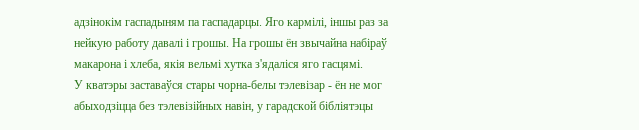адзінокім гаспадыням па гаспадарцы. Яго кармілі, іншы раз за нейкую работу давалі і грошы. На грошы ён звычайна набіраў макарона і хлеба, якія вельмі хутка з'ядаліся яго гасцямі.
У кватэры заставаўся стары чорна-белы тэлевізар - ён не мог абыходзіцца без тэлевізійных навін, у гарадской бібліятэцы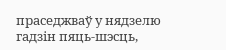праседжваў у нядзелю гадзін пяць-шэсць,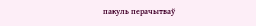пакуль перачытваў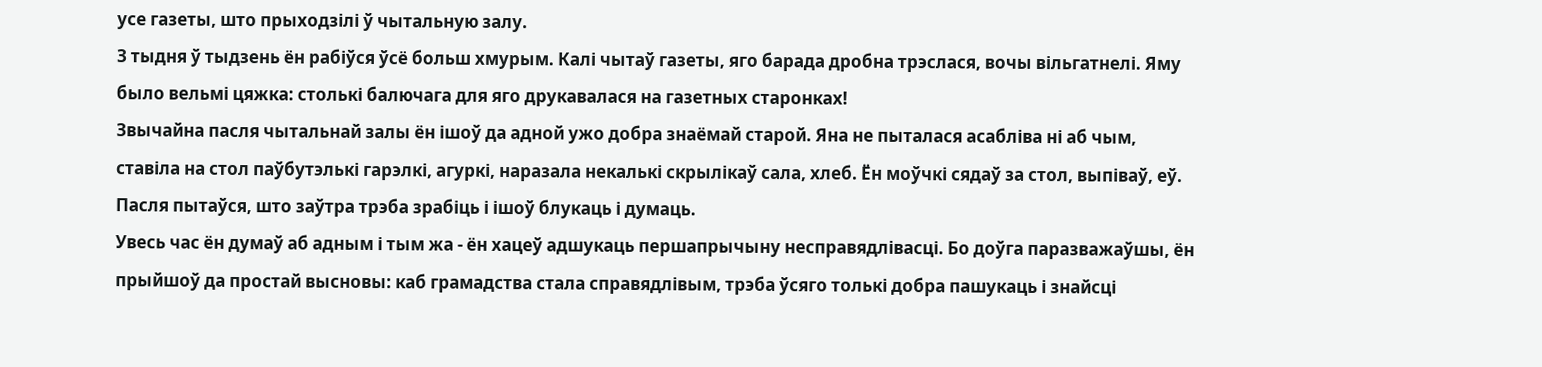усе газеты, што прыходзілі ў чытальную залу.
З тыдня ў тыдзень ён рабіўся ўсё больш хмурым. Калі чытаў газеты, яго барада дробна трэслася, вочы вільгатнелі. Яму было вельмі цяжка: столькі балючага для яго друкавалася на газетных старонках!
Звычайна пасля чытальнай залы ён ішоў да адной ужо добра знаёмай старой. Яна не пыталася асабліва ні аб чым, ставіла на стол паўбутэлькі гарэлкі, агуркі, наразала некалькі скрылікаў сала, хлеб. Ён моўчкі сядаў за стол, выпіваў, еў. Пасля пытаўся, што заўтра трэба зрабіць і ішоў блукаць і думаць.
Увесь час ён думаў аб адным і тым жа - ён хацеў адшукаць першапрычыну несправядлівасці. Бо доўга паразважаўшы, ён прыйшоў да простай высновы: каб грамадства стала справядлівым, трэба ўсяго толькі добра пашукаць і знайсці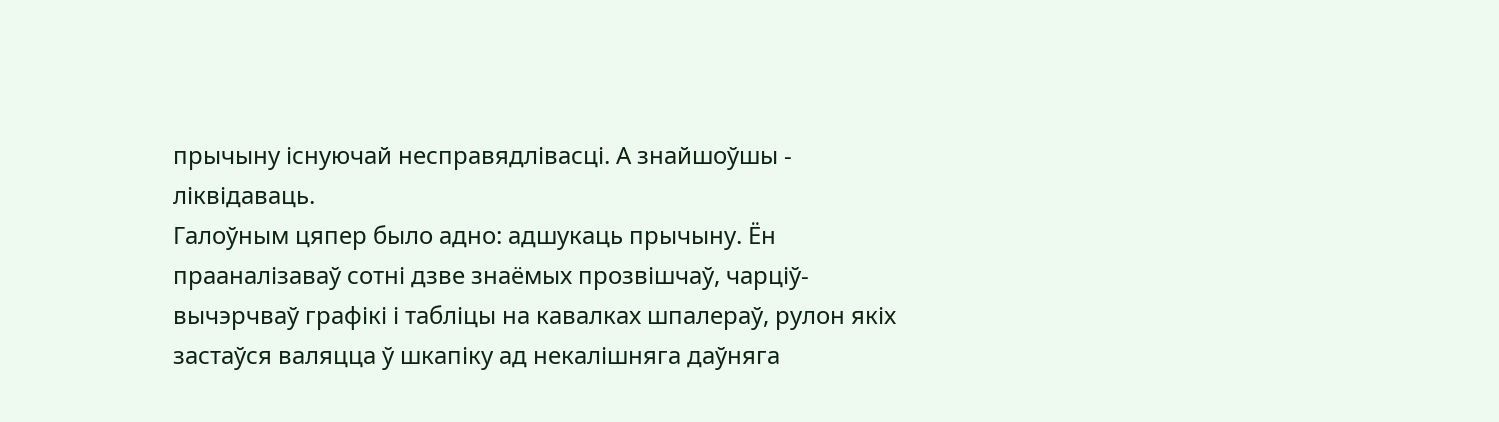прычыну існуючай несправядлівасці. А знайшоўшы - ліквідаваць.
Галоўным цяпер было адно: адшукаць прычыну. Ён прааналізаваў сотні дзве знаёмых прозвішчаў, чарціў-вычэрчваў графікі і табліцы на кавалках шпалераў, рулон якіх застаўся валяцца ў шкапіку ад некалішняга даўняга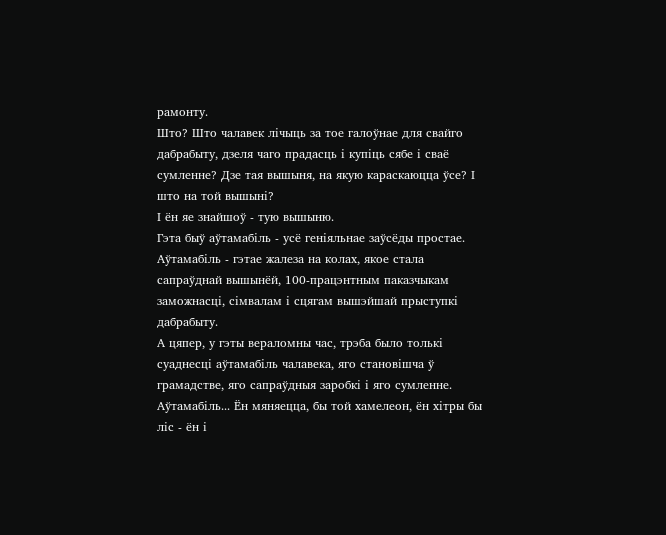рамонту.
Што? Што чалавек лічыць за тое галоўнае для свайго дабрабыту, дзеля чаго прадасць і купіць сябе і сваё сумленне? Дзе тая вышыня, на якую караскаюцца ўсе? І што на той вышыні?
І ён яе знайшоў - тую вышыню.
Гэта быў аўтамабіль - усё геніяльнае заўсёды простае.
Аўтамабіль - гэтае жалеза на колах, якое стала сапраўднай вышынёй, 100-працэнтным паказчыкам заможнасці, сімвалам і сцягам вышэйшай прыступкі дабрабыту.
А цяпер, у гэты вераломны час, трэба было толькі суаднесці аўтамабіль чалавека, яго становішча ў грамадстве, яго сапраўдныя заробкі і яго сумленне.
Аўтамабіль... Ён мяняецца, бы той хамелеон, ён хітры бы ліс - ён і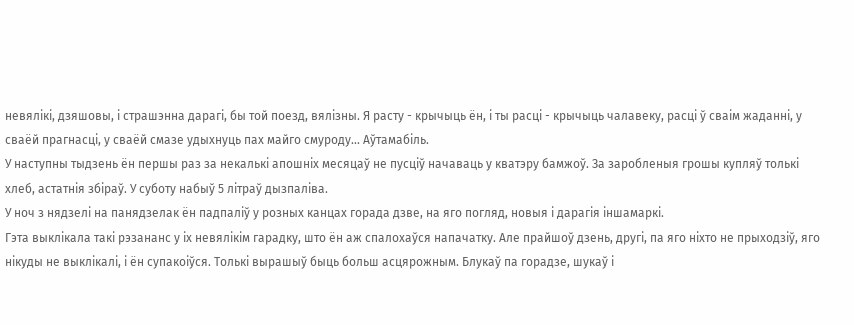невялікі, дзяшовы, і страшэнна дарагі, бы той поезд, вялізны. Я расту - крычыць ён, і ты расці - крычыць чалавеку, расці ў сваім жаданні, у сваёй прагнасці, у сваёй смазе удыхнуць пах майго смуроду... Аўтамабіль.
У наступны тыдзень ён першы раз за некалькі апошніх месяцаў не пусціў начаваць у кватэру бамжоў. За заробленыя грошы купляў толькі хлеб, астатнія збіраў. У суботу набыў 5 літраў дызпаліва.
У ноч з нядзелі на панядзелак ён падпаліў у розных канцах горада дзве, на яго погляд, новыя і дарагія іншамаркі.
Гэта выклікала такі рэзананс у іх невялікім гарадку, што ён аж спалохаўся напачатку. Але прайшоў дзень, другі, па яго ніхто не прыходзіў, яго нікуды не выклікалі, і ён супакоіўся. Толькі вырашыў быць больш асцярожным. Блукаў па горадзе, шукаў і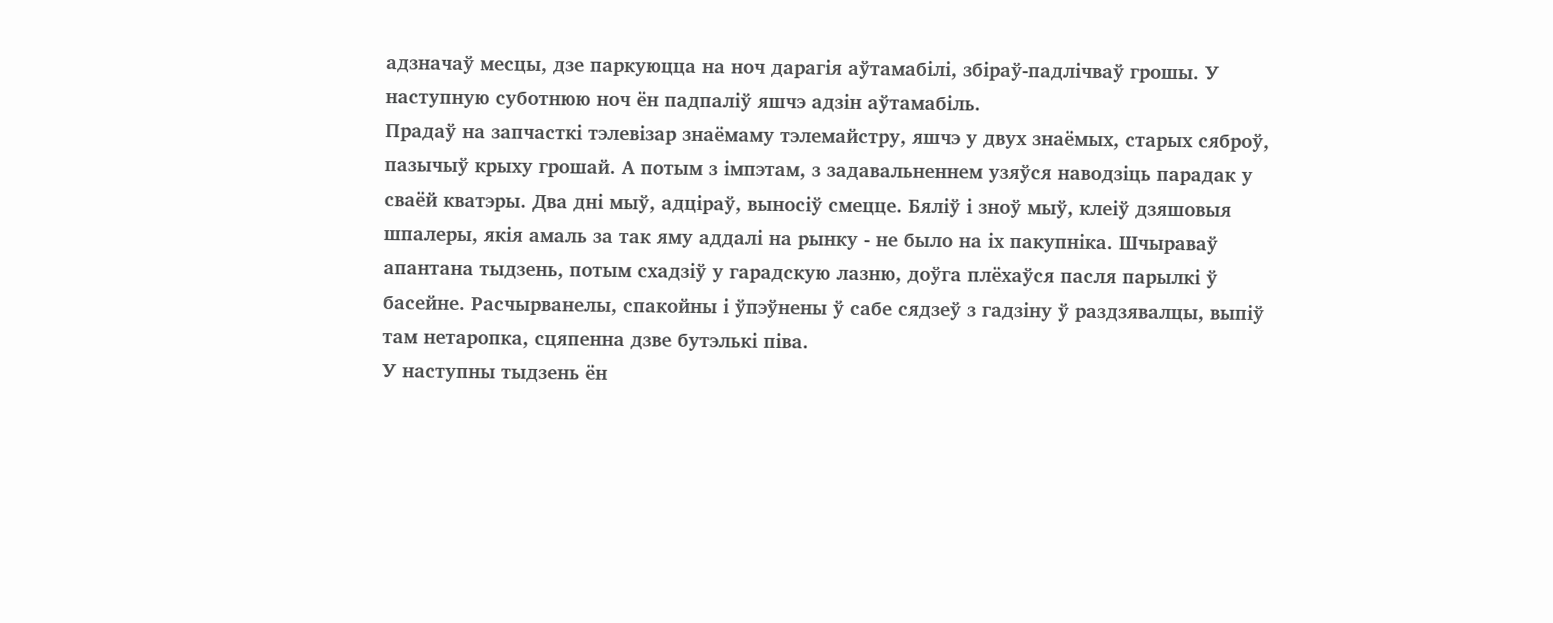адзначаў месцы, дзе паркуюцца на ноч дарагія аўтамабілі, збіраў-падлічваў грошы. У наступную суботнюю ноч ён падпаліў яшчэ адзін аўтамабіль.
Прадаў на запчасткі тэлевізар знаёмаму тэлемайстру, яшчэ у двух знаёмых, старых сяброў, пазычыў крыху грошай. А потым з імпэтам, з задавальненнем узяўся наводзіць парадак у сваёй кватэры. Два дні мыў, адціраў, выносіў смецце. Бяліў і зноў мыў, клеіў дзяшовыя шпалеры, якія амаль за так яму аддалі на рынку - не было на іх пакупніка. Шчыраваў апантана тыдзень, потым схадзіў у гарадскую лазню, доўга плёхаўся пасля парылкі ў басейне. Расчырванелы, спакойны і ўпэўнены ў сабе сядзеў з гадзіну ў раздзявалцы, выпіў там нетаропка, сцяпенна дзве бутэлькі піва.
У наступны тыдзень ён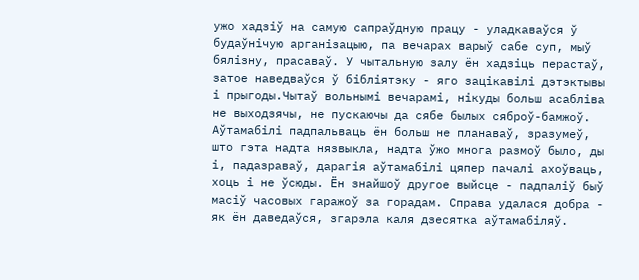ужо хадзіў на самую сапраўдную працу - уладкаваўся ў будаўнічую арганізацыю, па вечарах варыў сабе суп, мыў бялізну, прасаваў. У чытальную залу ён хадзіць перастаў, затое наведваўся ў бібліятэку - яго зацікавілі дэтэктывы і прыгоды.Чытаў вольнымі вечарамі, нікуды больш асабліва не выходзячы, не пускаючы да сябе былых сяброў-бамжоў.
Аўтамабілі падпальваць ён больш не планаваў, зразумеў, што гэта надта нязвыкла, надта ўжо многа размоў было, ды і, падазраваў, дарагія аўтамабілі цяпер пачалі ахоўваць, хоць і не ўсюды. Ён знайшоў другое выйсце - падпаліў быў масіў часовых гаражоў за горадам. Справа удалася добра - як ён даведаўся, згарэла каля дзесятка аўтамабіляў.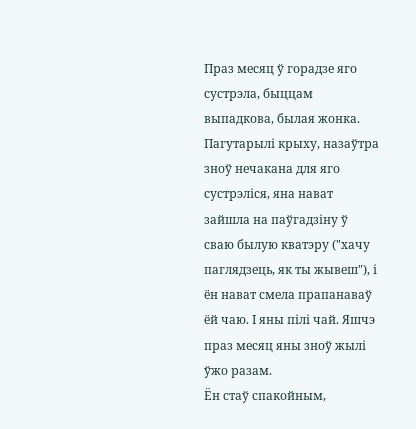Праз месяц ў горадзе яго сустрэла, быццам выпадкова, былая жонка. Пагутарылі крыху, назаўтра зноў нечакана для яго сустрэліся, яна нават зайшла на паўгадзіну ў сваю былую кватэру ("хачу паглядзець, як ты жывеш"), і ён нават смела прапанаваў ёй чаю. І яны пілі чай. Яшчэ праз месяц яны зноў жылі ўжо разам.
Ён стаў спакойным,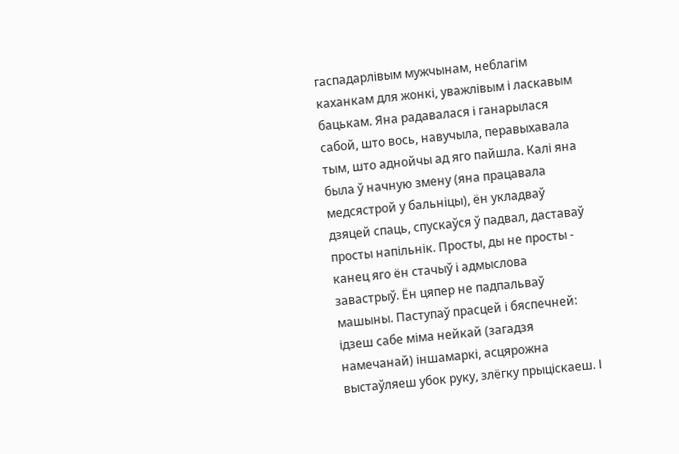гаспадарлівым мужчынам, неблагім каханкам для жонкі, уважлівым і ласкавым бацькам. Яна радавалася і ганарылася сабой, што вось, навучыла, перавыхавала тым, што аднойчы ад яго пайшла. Калі яна была ў начную змену (яна працавала медсястрой у бальніцы), ён укладваў дзяцей спаць, спускаўся ў падвал, даставаў просты напільнік. Просты, ды не просты - канец яго ён стачыў і адмыслова завастрыў. Ён цяпер не падпальваў машыны. Паступаў прасцей і бяспечней: ідзеш сабе міма нейкай (загадзя намечанай) іншамаркі, асцярожна выстаўляеш убок руку, злёгку прыціскаеш. І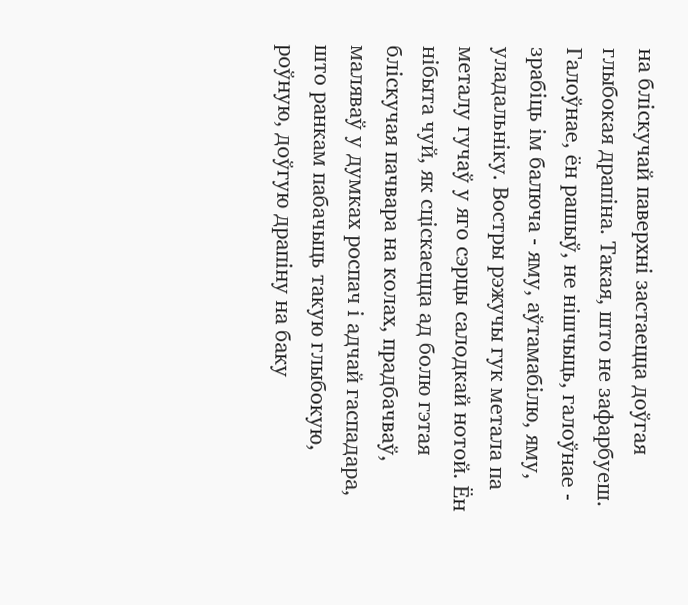на бліскучай паверхні застаецца доўгая глыбокая драпіна. Такая, што не зафарбуеш.
Галоўнае, ён рашыў, не нішчыць, галоўнае - зрабіць ім балюча - яму, аўтамабілю, яму, уладальніку. Востры рэжучы гук метала па металу гучаў у яго сэрцы салодкай нотой. Ён нібыта чуй, як сціскаецца ад болю гэтая бліскучая пачвара на колах, прадбачваў, маляваў у думках роспач і адчай гаспадара, што ранкам пабачыць такую глыбокую, роўную, доўгую драпіну на баку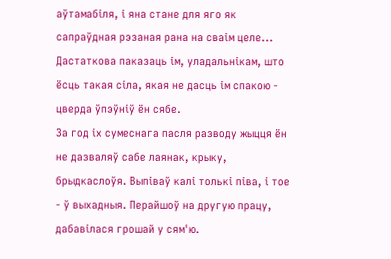аўтамабіля, і яна стане для яго як сапраўдная рэзаная рана на сваім целе...
Дастаткова паказаць ім, уладальнікам, што ёсць такая сіла, якая не дасць ім спакою - цверда ўпэўніў ён сябе.
За год іх сумеснага пасля разводу жыцця ён не дазваляў сабе лаянак, крыку, брыдкаслоўя. Выпіваў калі толькі піва, і тое - ў выхадныя. Перайшоў на другую працу, дабавілася грошай у сям'ю.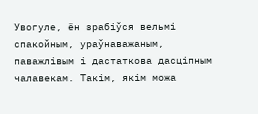Увогуле, ён зрабіўся вельмі спакойным, ураўнаважаным, паважлівым і дастаткова дасціпным чалавекам. Такім, якім можа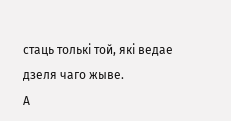стаць толькі той, які ведае дзеля чаго жыве.
А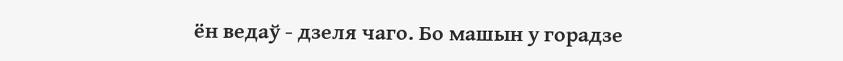ён ведаў - дзеля чаго. Бо машын у горадзе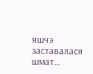яшчэ заставалася шмат…